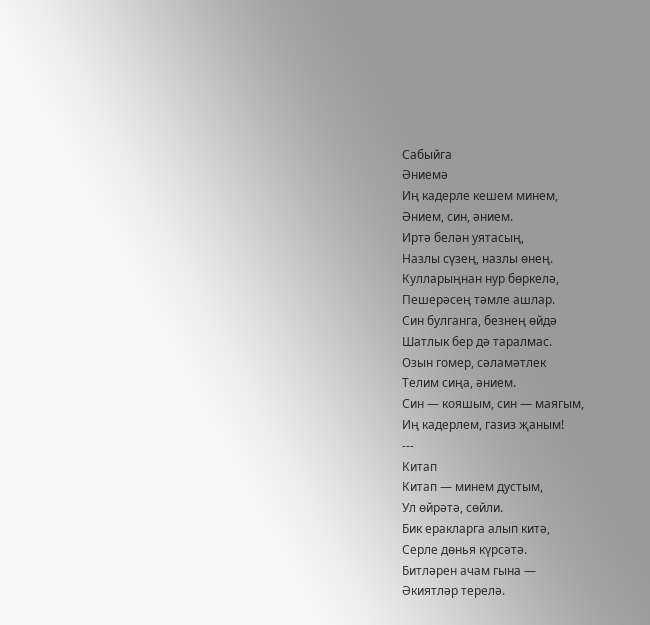Сабыйга
Әниемә
Иң кадерле кешем минем,
Әнием, син, әнием.
Иртә белән уятасың,
Назлы сүзең, назлы өнең.
Кулларыңнан нур бөркелә,
Пешерәсең тәмле ашлар.
Син булганга, безнең өйдә
Шатлык бер дә таралмас.
Озын гомер, сәламәтлек
Телим сиңа, әнием.
Син — кояшым, син — маягым,
Иң кадерлем, газиз җаным!
---
Китап
Китап — минем дустым,
Ул өйрәтә, сөйли.
Бик еракларга алып китә,
Серле дөнья күрсәтә.
Битләрен ачам гына —
Әкиятләр терелә.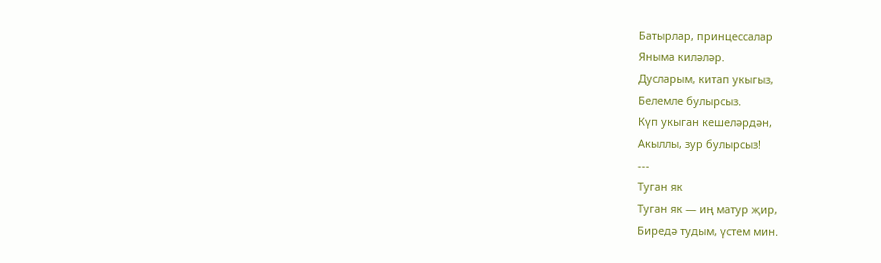Батырлар, принцессалар
Яныма киләләр.
Дусларым, китап укыгыз,
Белемле булырсыз.
Күп укыган кешеләрдән,
Акыллы, зур булырсыз!
---
Туган як
Туган як — иң матур җир,
Биредә тудым, үстем мин.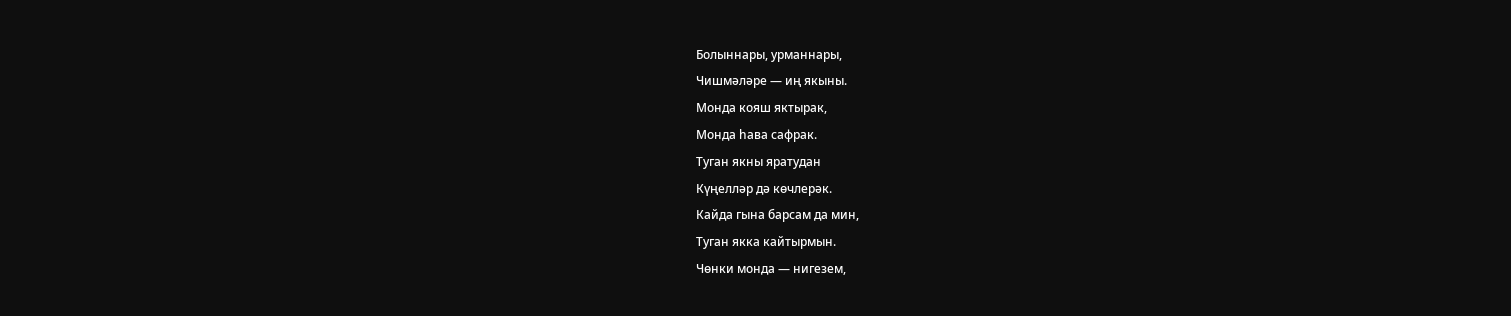Болыннары, урманнары,
Чишмәләре — иң якыны.
Монда кояш яктырак,
Монда һава сафрак.
Туган якны яратудан
Күңелләр дә көчлерәк.
Кайда гына барсам да мин,
Туган якка кайтырмын.
Чөнки монда — нигезем,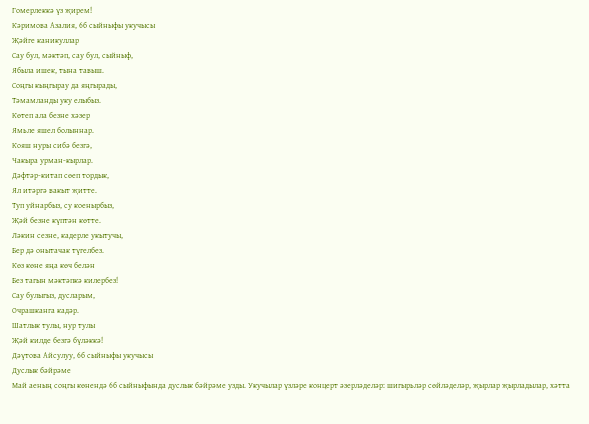Гомерлеккә үз җирем!
Кәримова Азалия, 6б сыйныфы укучысы
Җәйге каникуллар
Сау бул, мәктәп, сау бул, сыйныф,
Ябыла ишек, тына тавыш.
Соңгы кыңгырау да яңгырады,
Тәмамланды уку елыбыз.
Көтеп ала безне хәзер
Ямьле яшел болыннар.
Кояш нуры сибә безгә,
Чакыра урман-кырлар.
Дәфтәр-китап сөеп тордык,
Ял итәргә вакыт җитте.
Туп уйнарбыз, су коенырбыз,
Җәй безне күптән көтте.
Ләкин сезне, кадерле укытучы,
Бер дә онытачак түгелбез.
Көз көне яңа көч белән
Без тагын мәктәпкә килербез!
Сау булыгыз, дусларым,
Очрашканга кадәр.
Шатлык тулы, нур тулы
Җәй килде безгә бүләккә!
Дәүтова Айсулуу, 6б сыйныфы укучысы
Дуслык бәйрәме
Май аеның соңгы көнендә 6б сыйныфында дуслык бәйрәме узды. Укучылар үзләре концерт әзерләделәр: шигырьләр сөйләделәр, җырлар җырладылар, хәтта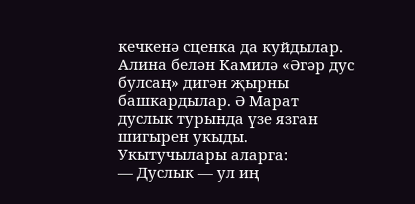кечкенә сценка да куйдылар.
Алина белән Камилә «Әгәр дус булсаң» дигән җырны башкардылар. Ә Марат дуслык турында үзе язган шигырен укыды.
Укытучылары аларга:
— Дуслык — ул иң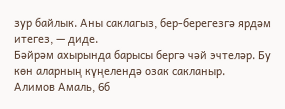зур байлык. Аны саклагыз, бер-берегезгә ярдәм итегез, — диде.
Бәйрәм ахырында барысы бергә чәй эчтеләр. Бу көн аларның күңелендә озак сакланыр.
Алимов Амаль, 6б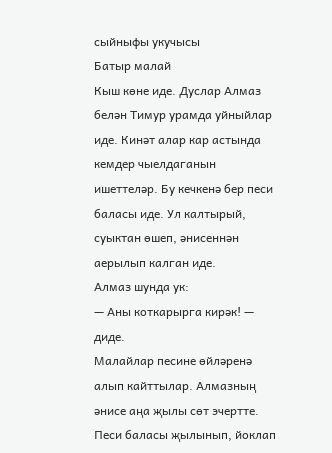сыйныфы укучысы
Батыр малай
Кыш көне иде. Дуслар Алмаз белән Тимур урамда уйныйлар иде. Кинәт алар кар астында кемдер чыелдаганын ишеттеләр. Бу кечкенә бер песи баласы иде. Ул калтырый, суыктан өшеп, әнисеннән аерылып калган иде.
Алмаз шунда ук:
— Аны коткарырга кирәк! — диде.
Малайлар песине өйләренә алып кайттылар. Алмазның әнисе аңа җылы сөт эчертте. Песи баласы җылынып, йоклап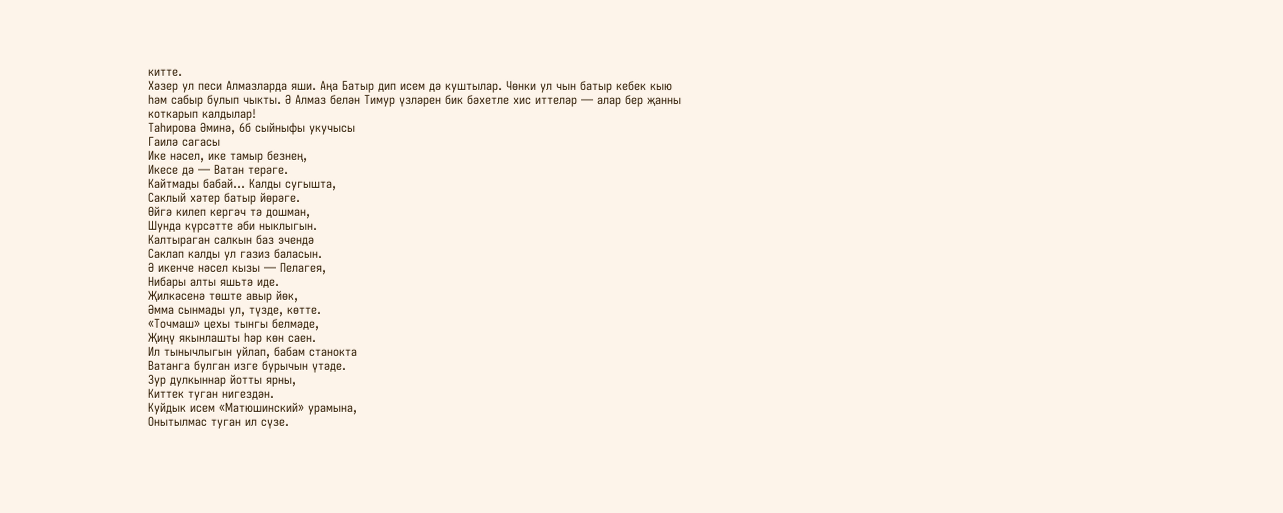китте.
Хәзер ул песи Алмазларда яши. Аңа Батыр дип исем дә куштылар. Чөнки ул чын батыр кебек кыю һәм сабыр булып чыкты. Ә Алмаз белән Тимур үзләрен бик бәхетле хис иттеләр — алар бер җанны коткарып калдылар!
Таһирова Әминә, 6б сыйныфы укучысы
Гаилә сагасы
Ике нәсел, ике тамыр безнең,
Икесе дә — Ватан терәге.
Кайтмады бабай... Калды сугышта,
Саклый хәтер батыр йөрәге.
Өйгә килеп кергәч тә дошман,
Шунда күрсәтте әби ныклыгын.
Калтыраган салкын баз эчендә
Саклап калды ул газиз баласын.
Ә икенче нәсел кызы — Пелагея,
Нибары алты яшьтә иде.
Җилкәсенә төште авыр йөк,
Әмма сынмады ул, түзде, көтте.
«Точмаш» цехы тынгы белмәде,
Җиңү якынлашты һәр көн саен.
Ил тынычлыгын уйлап, бабам станокта
Ватанга булган изге бурычын үтәде.
Зур дулкыннар йотты ярны,
Киттек туган нигездән.
Куйдык исем «Матюшинский» урамына,
Онытылмас туган ил сүзе.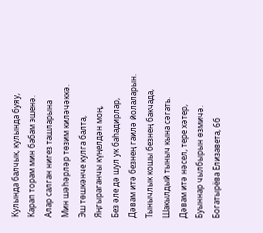Кулында балчык, кулында буяу,
Карап торам мин бабам эшенә.
Алар салган нигез ташларына
Мин шәһәрләр төзим киләчәккә.
Эш төшкәнче кулга балта,
Яңгыраганчы күңелдән моң,
Без әле дә шул ук баһадирлар,
Дәвам итә безнең гаилә йолаларын.
Тынычлык кошы безнең бакчада,
Шакылдый тыныч кына сәгать.
Дәвам итә нәсел, тере хәтер,
Буыннар чылбырын өзмичә.
Богатырёва Елизавета, 6б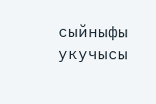сыйныфы укучысы